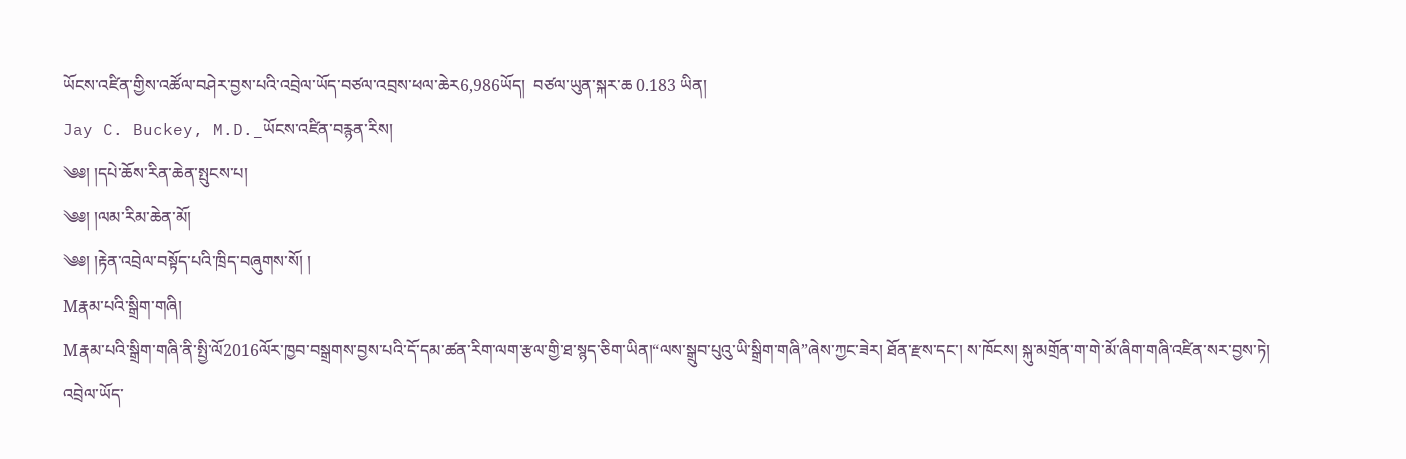ཡོངས་འཛིན་གྱིས་འཚོལ་བཤེར་བྱས་པའི་འབྲེལ་ཡོད་བཙལ་འབྲས་ཕལ་ཆེར6,986ཡོད།  བཙལ་ཡུན་སྐར་ཆ 0.183 ཡིན།
Jay C. Buckey, M.D._ཡོངས་འཛིན་བརྙན་རིས།
༄༅། །དཔེ་ཆོས་རིན་ཆེན་སྤུངས་པ།
༄༅། །ལམ་རིམ་ཆེན་མོ།
༄༅། །རྟེན་འབྲེལ་བསྟོད་པའི་ཁྲིད་བཞུགས་སོ། །
Mརྣམ་པའི་སྒྲིག་གཞི།
Mརྣམ་པའི་སྒྲིག་གཞི་ནི་སྤྱི་ལོ2016ལོར་ཁྱབ་བསྒྲགས་བྱས་པའི་དོ་དམ་ཚན་རིག་ལག་རྩལ་གྱི་ཐ་སྙད་ཅིག་ཡིན།“ལས་སྒྲུབ་པུའུ་ཡི་སྒྲིག་གཞི”ཞེས་ཀྱང་ཟེར། ཐོན་རྫས་དང་། ས་ཁོངས། སྐུ་མགྲོན་ག་གེ་མོ་ཞིག་གཞི་འཛིན་སར་བྱས་ཏེ། འབྲེལ་ཡོད་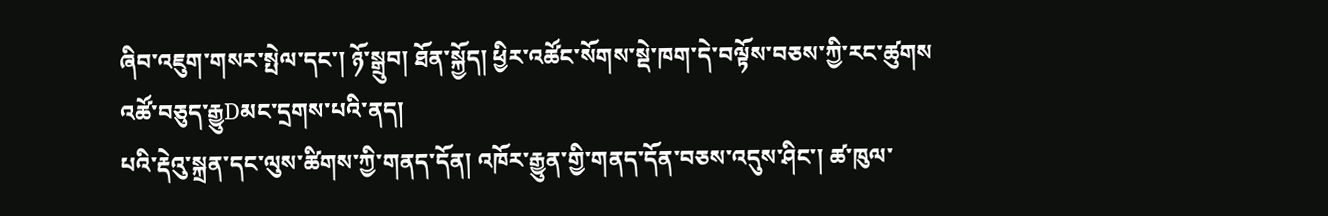ཞིབ་འཇུག་གསར་སྤེལ་དང་། ཉོ་སྒྲུབ། ཐོན་སྐྱོད། ཕྱིར་འཚོང་སོགས་སྡེ་ཁག་དེ་བལྟོས་བཅས་ཀྱི་རང་ཚུགས
འཚོ་བཅུད་རྒྱུDམང་དྲགས་པའི་ནད།
པའི་རྡེའུ་སྐྲན་དང་ལུས་ཚིགས་ཀྱི་གནད་དོན། འཁོར་རྒྱུན་གྱི་གནད་དོན་བཅས་འདུས་ཤིང་། ཚ་ཁུལ་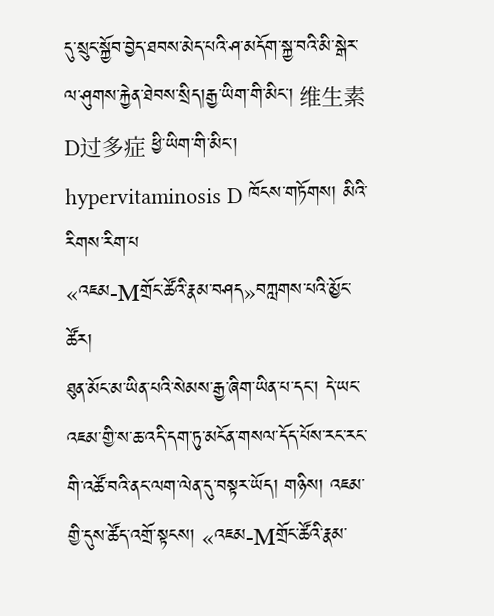དུ་སྲུང་སྐྱོབ་བྱེད་ཐབས་མེད་པའི་ཤ་མདོག་སྐྱ་བའི་མི་སྒེར་ལ་ཤུགས་རྐྱེན་ཐེབས་སྲིད།རྒྱ་ཡིག་གི་མིང་། 维生素D过多症 ཕྱི་ཡིག་གི་མིང་། hypervitaminosis D ཁོངས་གཏོགས། མིའི་རིགས་རིག་པ
«འཇམ-Mགྲོང་ཚོའི་རྣམ་བཤད»བཀླགས་པའི་མྱོང་ཚོར།
ཐུན་མོང་མ་ཡིན་པའི་སེམས་རྒྱ་ཞིག་ཡིན་པ་དང་། དེ་ཡང་འཇམ་གྱི་ས་ཆ་འདི་དག་ཏུ་མངོན་གསལ་དོད་པོས་རང་རང་གི་འཚོ་བའི་ནང་ལག་ལེན་དུ་བསྟར་ཡོད། གཉིས། འཇམ་གྱི་དུས་ཚོད་འགྲོ་སྟངས། «འཇམ-Mགྲོང་ཚོའི་རྣམ་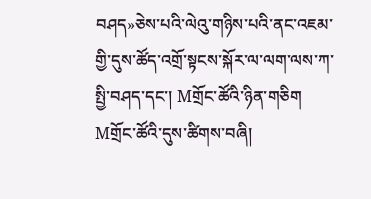བཤད»ཅེས་པའི་ལེའུ་གཉིས་པའི་ནང་འཇམ་གྱི་དུས་ཚོད་འགྲོ་སྟངས་སྐོར་ལ་ལག་ལས་ཀ་སྤྱི་བཤད་དང་། Mགྲོང་ཚོའི་ཉིན་གཅིག Mགྲོང་ཚོའི་དུས་ཚིགས་བཞི།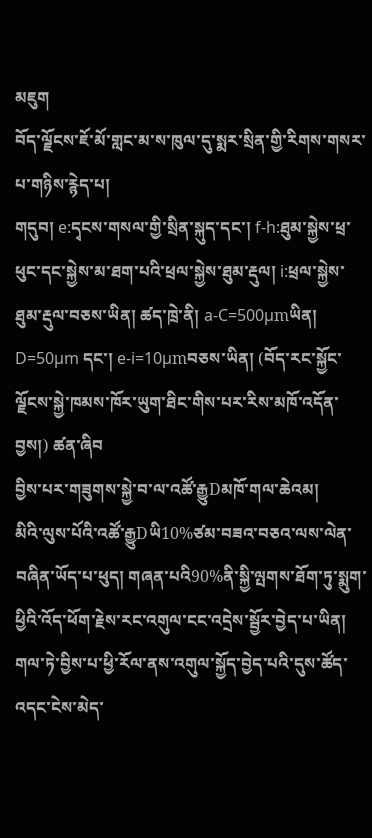མཇུག
བོད་ལྗོངས་ཇོ་མོ་གླང་མ་ས་ཁུལ་དུ་སྨར་སྲིན་གྱི་རིགས་གསར་པ་གཉིས་རྙེད་པ།
གདུབ། e:དྭངས་གསལ་གྱི་སྲིན་སྐུད་དང་། f-h:ཐུམ་སྐྱེས་ཕྲ་ཕུང་དང་སྐྱེས་མ་ཐག་པའི་ཕྲལ་སྐྱེས་ཐུམ་རྡུལ། i:ཕྲལ་སྐྱེས་ཐུམ་རྡུལ་བཅས་ཡིན། ཚད་ཁྲེ་ནི། a-C=500µmཡིན། D=50µm དང་། e-i=10µmབཅས་ཡིན། (བོད་རང་སྐྱོང་ལྗོངས་སྐྱེ་ཁམས་ཁོར་ཡུག་ཐིང་གིས་པར་རིས་མཁོ་འདོན་བྱས།) ཚན་ཞིབ
བྱིས་པར་གཟུགས་སྐྱེ་བ་ལ་འཚོ་རྒྱུDམཁོ་གལ་ཆེའམ།
མིའི་ལུས་པོའི་འཚོ་རྒྱུDཡི10%ཙམ་བཟའ་བཅའ་ལས་ལེན་བཞིན་ཡོད་པ་ཕུད། གཞན་པའི90%ནི་སྐྱི་ལྤགས་ཐོག་ཏུ་སྨུག་ཕྱིའི་འོད་ཕོག་རྗེས་རང་འགུལ་ངང་འདྲེས་སྦྱོར་བྱེད་པ་ཡིན། གལ་ཏེ་བྱིས་པ་ཕྱི་རོལ་ནས་འགུལ་སྐྱོད་བྱེད་པའི་དུས་ཚོད་འདང་ངེས་མེད་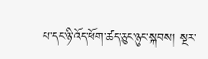པ་དང་ཉི་འོད་ཕོག་ཚད་ཅུང་ཉུང་སྐབས། སྔར་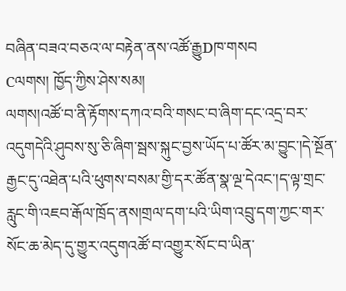བཞིན་བཟའ་བཅའ་ལ་བརྟེན་ནས་འཚོ་རྒྱུDཁ་གསབ
Cལགས། ཁྱོད་ཀྱིས་ཤེས་སམ།
ལགས།འཚོ་བ་ནི་རྟོགས་དཀའ་བའི་གསང་བ་ཞིག་དང་འདྲ་བར་འདུགདེའི་ཤུབས་སུ་ཅི་ཞིག་སྦས་སྐུང་བྱས་ཡོད་པ་ཚོར་མ་བྱུང་།དེ་སྔོན་རྒྱང་དུ་འཐེན་པའི་ཕུགས་བསམ་གྱི་དར་ཚོན་སྣ་ལྔ་དེའང་།ད་ལྟ་གྲང་རླུང་གི་འཇབ་རྒོལ་ཁྲོད་ནས།གྲལ་དག་པའི་ཡིག་འབྲུ་དག་ཀྱང་གར་སོང་ཆ་མེད་དུ་གྱུར་འདུགའཚོ་བ་འགྱུར་སོང་བ་ཡིན་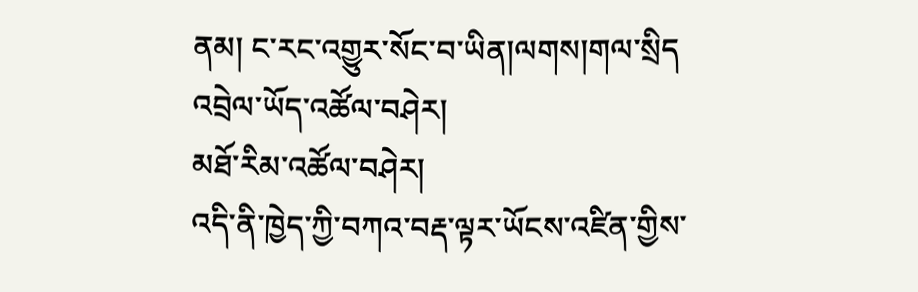ནམ། ང་རང་འགྱུར་སོང་བ་ཡིན།ལགས།གལ་སྲིད
འབྲེལ་ཡོད་འཚོལ་བཤེར།
མཐོ་རིམ་འཚོལ་བཤེར།
འདི་ནི་ཁྱེད་ཀྱི་བཀའ་བརྡ་ལྟར་ཡོངས་འཛིན་གྱིས་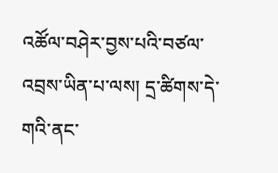འཚོལ་བཤེར་བྱས་པའི་བཙལ་འབྲས་ཡིན་པ་ལས། དྲ་ཚིགས་དེ་གའི་ནང་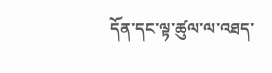དོན་དང་ལྟ་ཚུལ་ལ་འཐད་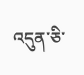འདུན་ཅི་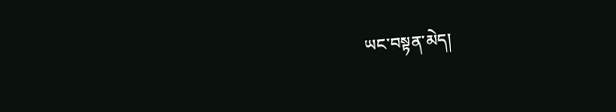ཡང་བསྟན་མེད།